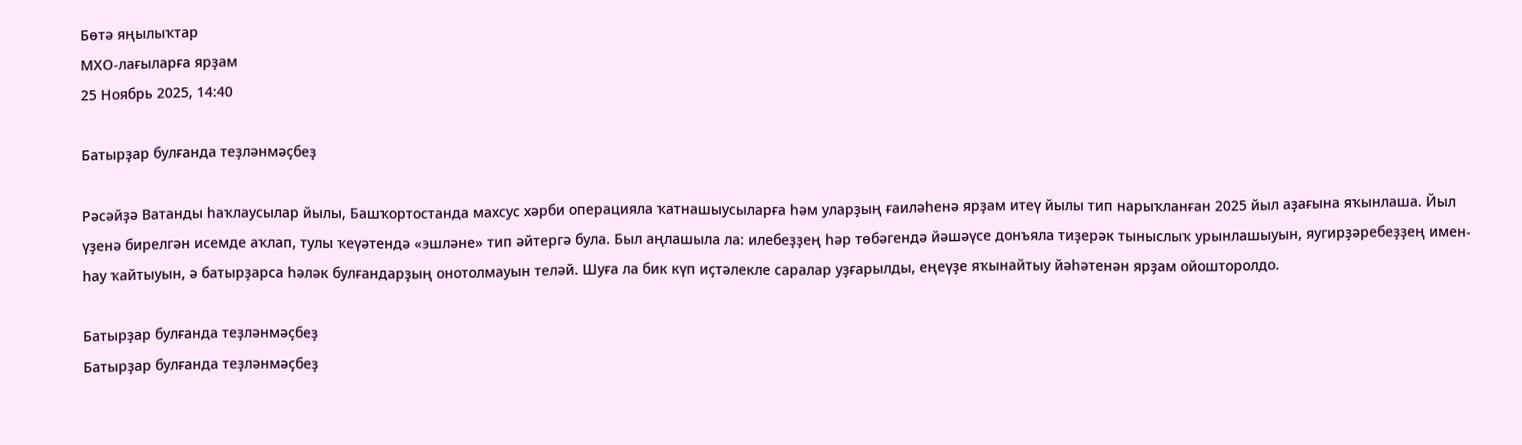Бөтә яңылыҡтар
МХО-лағыларға ярҙам
25 Ноябрь 2025, 14:40

Батырҙар булғанда теҙләнмәҫбеҙ

Рәсәйҙә Ватанды һаҡлаусылар йылы, Башҡортостанда махсус хәрби операцияла ҡатнашыусыларға һәм уларҙың ғаиләһенә ярҙам итеү йылы тип нарыҡланған 2025 йыл аҙағына яҡынлаша. Йыл үҙенә бирелгән исемде аҡлап, тулы ҡеүәтендә «эшләне» тип әйтергә була. Был аңлашыла ла: илебеҙҙең һәр төбәгендә йәшәүсе донъяла тиҙерәк тыныслыҡ урынлашыуын, яугирҙәребеҙҙең имен-һау ҡайтыуын, ә батырҙарса һәләк булғандарҙың онотолмауын теләй. Шуға ла бик күп иҫтәлекле саралар уҙғарылды, еңеүҙе яҡынайтыу йәһәтенән ярҙам ойошторолдо.

Батырҙар булғанда теҙләнмәҫбеҙ
Батырҙар булғанда теҙләнмәҫбеҙ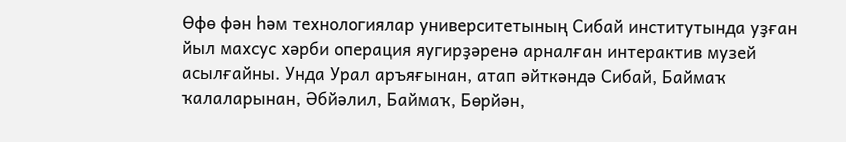Өфө фән һәм технологиялар университетының Сибай институтында уҙған йыл махсус хәрби операция яугирҙәренә арналған интерактив музей асылғайны. Унда Урал аръяғынан, атап әйткәндә Сибай, Баймаҡ ҡалаларынан, Әбйәлил, Баймаҡ, Бөрйән,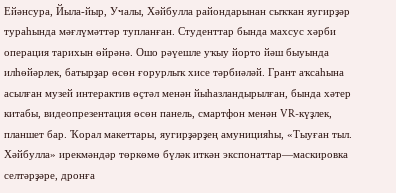Ейәнсура, Йыла-йыр, Учалы, Хәйбулла райондарынан сыҡҡан яугирҙәр тураһында мәғлүмәттәр тупланған. Студенттар бында махсус хәрби операция тарихын өйрәнә. Ошо рәүешле уҡыу йорто йәш быуында илһөйәрлек, батырҙар өсөн ғорурлыҡ хисе тәрбиәләй. Грант аҡсаһына асылған музей интерактив өҫтәл менән йыһазландырылған, бында хәтер китабы, видеопрезентация өсөн панель, смартфон менән VR-күҙлек, планшет бар. Ҡорал макеттары, яугирҙәрҙең амуницияһы, «Тыуған тыл. Хәйбулла» ирекмәндәр төркөмө бүләк иткән экспонаттар—маскировка селтәрҙәре, дронға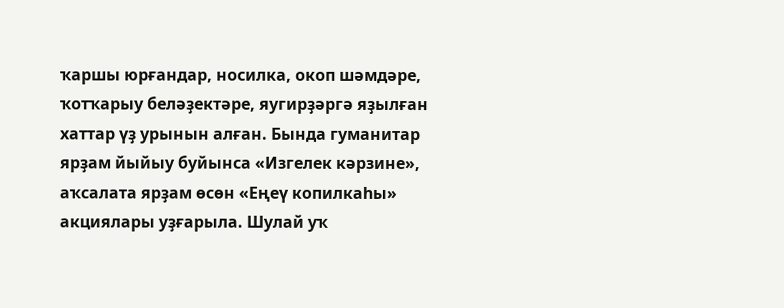ҡаршы юрғандар, носилка, окоп шәмдәре, ҡотҡарыу беләҙектәре, яугирҙәргә яҙылған хаттар үҙ урынын алған. Бында гуманитар ярҙам йыйыу буйынса «Изгелек кәрзине», аҡсалата ярҙам өсөн «Еңеү копилкаһы» акциялары уҙғарыла. Шулай уҡ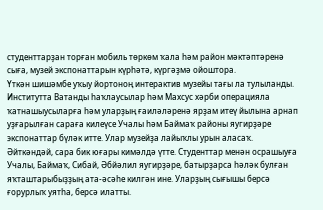студенттарҙан торған мобиль төркөм ҡала һәм район мәктәптәренә сыға, музей экспонаттарын күрһәтә, күргәҙмә ойоштора.
Үткән шишәмбе уҡыу йортоноң интерактив музейы тағы ла тулыланды. Институтта Ватанды һаҡлаусылар һәм Махсус хәрби операцияла ҡатнашыусыларға һәм уларҙың ғаиләләренә ярҙам итеү йылына арнап уҙғарылған сараға килеүсе Учалы һәм Баймаҡ районы яугирҙәре экспонаттар бүләк итте. Улар музейҙа лайыҡлы урын аласаҡ.
Әйткәндәй, сара бик юғары кимәлдә үтте. Студенттар менән осрашыуға Учалы, Баймаҡ, Сибай, Әбйәлил яугирҙәре, батырҙарса һәләк булған яҡташтарыбыҙҙың ата-әсәһе килгән ине. Уларҙың сығышы берсә ғорурлыҡ уятһа, берсә илатты.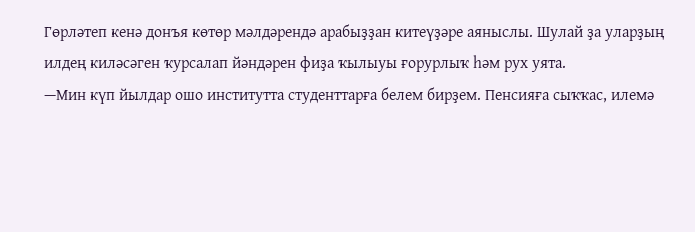Гөрләтеп кенә донъя көтөр мәлдәрендә арабыҙҙан китеүҙәре аяныслы. Шулай ҙа уларҙың илдең киләсәген ҡурсалап йәндәрен фиҙа ҡылыуы ғорурлыҡ һәм рух уята.
—Мин күп йылдар ошо институтта студенттарға белем бирҙем. Пенсияға сыҡҡас, илемә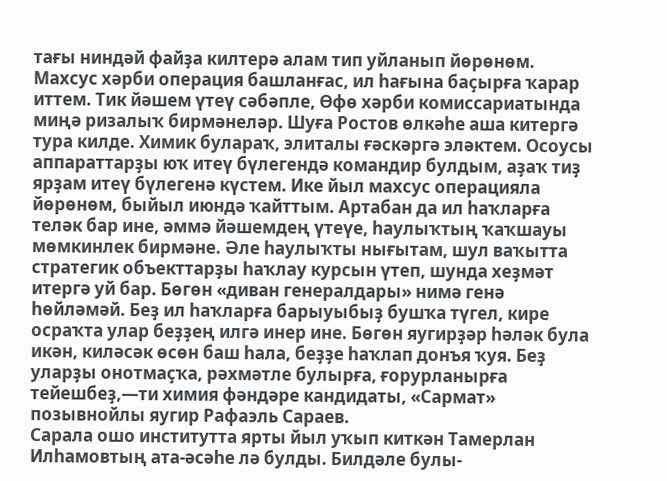тағы ниндәй файҙа килтерә алам тип уйланып йөрөнөм. Махсус хәрби операция башланғас, ил һағына баҫырға ҡарар иттем. Тик йәшем үтеү сәбәпле, Өфө хәрби комиссариатында миңә ризалыҡ бирмәнеләр. Шуға Ростов өлкәһе аша китергә тура килде. Химик булараҡ, элиталы ғәскәргә эләктем. Осоусы аппараттарҙы юҡ итеү бүлегендә командир булдым, аҙаҡ тиҙ ярҙам итеү бүлегенә күстем. Ике йыл махсус операцияла йөрөнөм, быйыл июндә ҡайттым. Артабан да ил һаҡларға теләк бар ине, әммә йәшемдең үтеүе, һаулыҡтың ҡаҡшауы мөмкинлек бирмәне. Әле һаулыҡты нығытам, шул ваҡытта стратегик объекттарҙы һаҡлау курсын үтеп, шунда хеҙмәт итергә уй бар. Бөгөн «диван генералдары» нимә генә һөйләмәй. Беҙ ил һаҡларға барыуыбыҙ бушҡа түгел, кире осраҡта улар беҙҙең илгә инер ине. Бөгөн яугирҙәр һәләк була икән, киләсәк өсөн баш һала, беҙҙе һаҡлап донъя ҡуя. Беҙ уларҙы онотмаҫҡа, рәхмәтле булырға, ғорурланырға тейешбеҙ,—ти химия фәндәре кандидаты, «Сармат» позывнойлы яугир Рафаэль Сараев.
Сарала ошо институтта ярты йыл уҡып киткән Тамерлан Илһамовтың ата-әсәһе лә булды. Билдәле булы-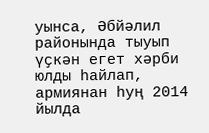уынса, Әбйәлил районында тыуып үҫкән егет хәрби юлды һайлап, армиянан һуң 2014 йылда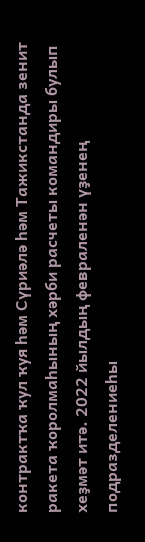контрактҡа ҡул ҡуя һәм Сүриәлә һәм Тажикстанда зенит ракета ҡоролмаһының хәрби расчеты командиры булып хеҙмәт итә. 2022 йылдың февраленән үҙенең подразделениеһы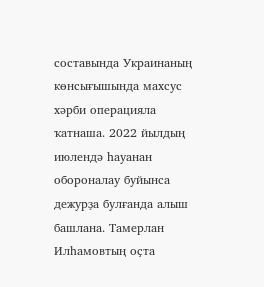составында Украинаның көнсығышында махсус хәрби операцияла ҡатнаша. 2022 йылдың июлендә һауанан обороналау буйынса дежурҙа булғанда алыш башлана. Тамерлан Илһамовтың оҫта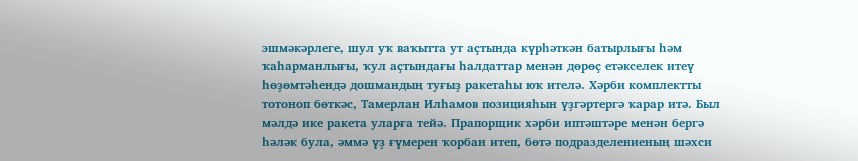эшмәкәрлеге, шул уҡ ваҡытта ут аҫтында күрһәткән батырлығы һәм ҡаһарманлығы, ҡул аҫтындағы һалдаттар менән дөрөҫ етәкселек итеү һөҙөмтәһендә дошмандың туғыҙ ракетаһы юҡ ителә. Хәрби комплектты тотоноп бөткәс, Тамерлан Илһамов позицияһын үҙгәртергә ҡарар итә. Был мәлдә ике ракета уларға тейә. Прапорщик хәрби иптәштәре менән бергә һәләк була, әммә үҙ ғүмерен ҡорбан итеп, бөтә подразделениеның шәхси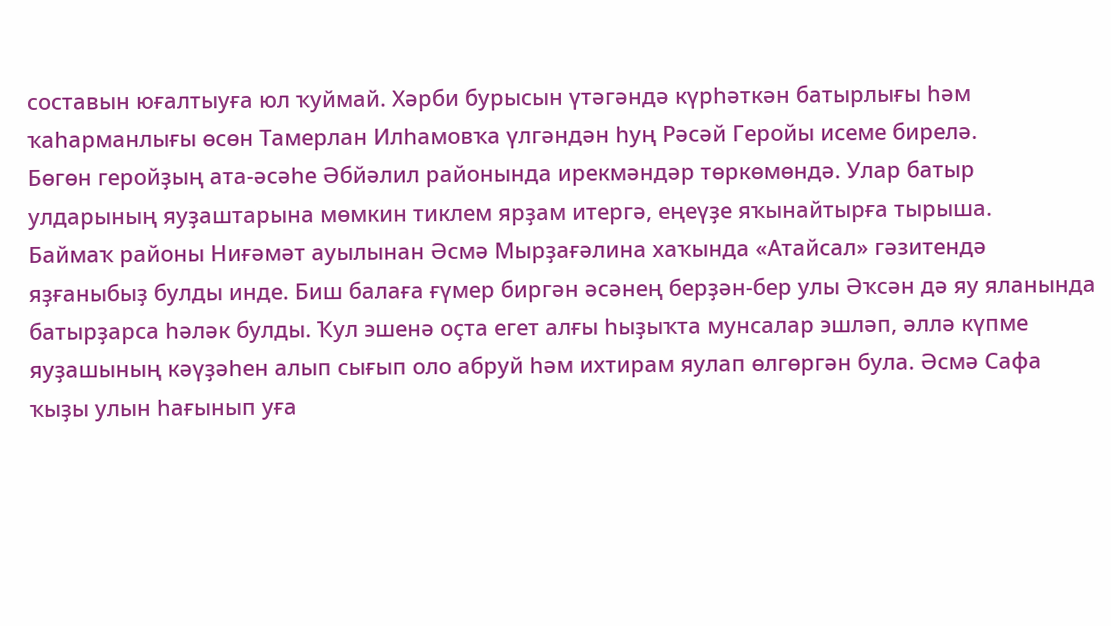составын юғалтыуға юл ҡуймай. Хәрби бурысын үтәгәндә күрһәткән батырлығы һәм ҡаһарманлығы өсөн Тамерлан Илһамовҡа үлгәндән һуң Рәсәй Геройы исеме бирелә.
Бөгөн геройҙың ата-әсәһе Әбйәлил районында ирекмәндәр төркөмөндә. Улар батыр улдарының яуҙаштарына мөмкин тиклем ярҙам итергә, еңеүҙе яҡынайтырға тырыша.
Баймаҡ районы Ниғәмәт ауылынан Әсмә Мырҙағәлина хаҡында «Атайсал» гәзитендә яҙғаныбыҙ булды инде. Биш балаға ғүмер биргән әсәнең берҙән-бер улы Әҡсән дә яу яланында батырҙарса һәләк булды. Ҡул эшенә оҫта егет алғы һыҙыҡта мунсалар эшләп, әллә күпме яуҙашының кәүҙәһен алып сығып оло абруй һәм ихтирам яулап өлгөргән була. Әсмә Сафа ҡыҙы улын һағынып уға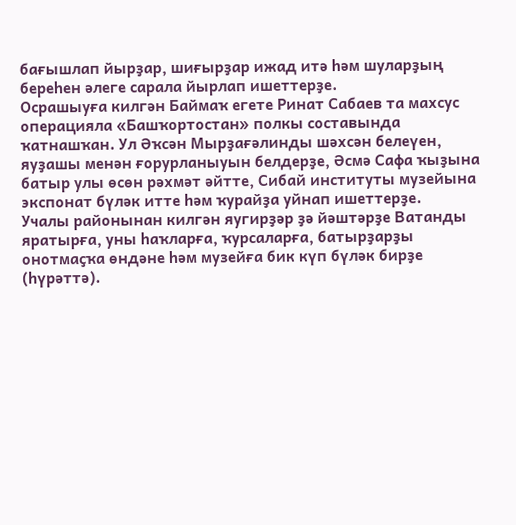бағышлап йырҙар, шиғырҙар ижад итә һәм шуларҙың береһен әлеге сарала йырлап ишеттерҙе.
Осрашыуға килгән Баймаҡ егете Ринат Сабаев та махсус операцияла «Башҡортостан» полкы составында ҡатнашҡан. Ул Әҡсән Мырҙағәлинды шәхсән белеүен, яуҙашы менән ғорурланыуын белдерҙе, Әсмә Сафа ҡыҙына батыр улы өсөн рәхмәт әйтте, Сибай институты музейына экспонат бүләк итте һәм ҡурайҙа уйнап ишеттерҙе.
Учалы районынан килгән яугирҙәр ҙә йәштәрҙе Ватанды яратырға, уны һаҡларға, ҡурсаларға, батырҙарҙы онотмаҫҡа өндәне һәм музейға бик күп бүләк бирҙе (һүрәттә).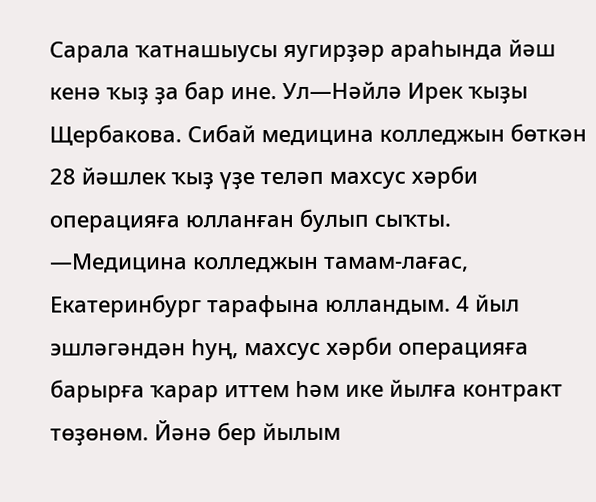Сарала ҡатнашыусы яугирҙәр араһында йәш кенә ҡыҙ ҙа бар ине. Ул—Нәйлә Ирек ҡыҙы Щербакова. Сибай медицина колледжын бөткән 28 йәшлек ҡыҙ үҙе теләп махсус хәрби операцияға юлланған булып сыҡты.
—Медицина колледжын тамам-лағас, Екатеринбург тарафына юлландым. 4 йыл эшләгәндән һуң, махсус хәрби операцияға барырға ҡарар иттем һәм ике йылға контракт төҙөнөм. Йәнә бер йылым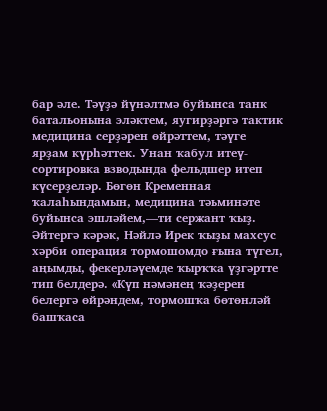бар әле. Тәүҙә йүнәлтмә буйынса танк батальонына эләктем, яугирҙәргә тактик медицина серҙәрен өйрәттем, тәүге ярҙам күрһәттек. Унан ҡабул итеү-сортировка взводында фельдшер итеп күсерҙеләр. Бөгөн Кременная ҡалаһындамын, медицина тәьминәте буйынса эшләйем,—ти сержант ҡыҙ.
Әйтергә кәрәк, Нәйлә Ирек ҡыҙы махсус хәрби операция тормошомдо ғына түгел, аңымды, фекерләүемде ҡырҡҡа үҙгәртте тип белдерә. «Күп нәмәнең ҡәҙерен белергә өйрәндем, тормошҡа бөтөнләй башҡаса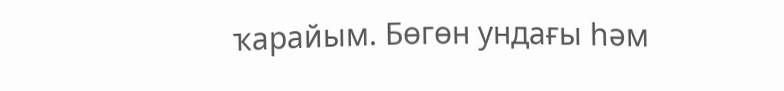ҡарайым. Бөгөн ундағы һәм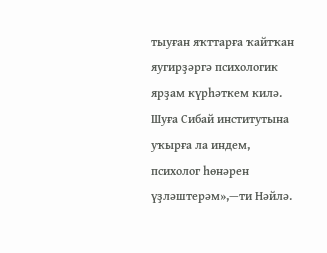тыуған яҡттарға ҡайтҡан яугирҙәргә психологик ярҙам күрһәткем килә. Шуға Сибай институтына уҡырға ла индем, психолог һөнәрен үҙләштерәм»,—ти Нәйлә.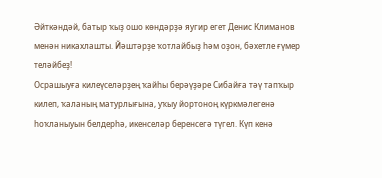Әйткәндәй, батыр ҡыҙ ошо көндәрҙә яугир егет Денис Климанов менән никахлашты. Йәштәрҙе ҡотлайбыҙ һәм оҙон, бәхетле ғүмер теләйбеҙ!
Осрашыуға килеүселәрҙең ҡайһы берәүҙәре Сибайға тәү тапҡыр килеп, ҡаланың матурлығына, уҡыу йортоноң күркмәлегенә һоҡланыуын белдерһә, икенселәр беренсегә түгел. Күп кенә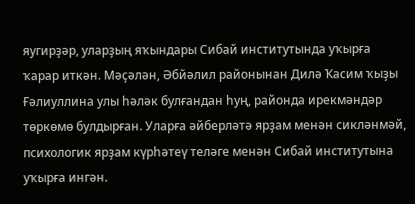яугирҙәр, уларҙың яҡындары Сибай институтында уҡырға ҡарар иткән. Мәҫәлән, Әбйәлил районынан Дилә Ҡасим ҡыҙы Ғәлиуллина улы һәләк булғандан һуң, районда ирекмәндәр төркөмө булдырған. Уларға әйберләтә ярҙам менән сикләнмәй, психологик ярҙам күрһәтеү теләге менән Сибай институтына уҡырға ингән.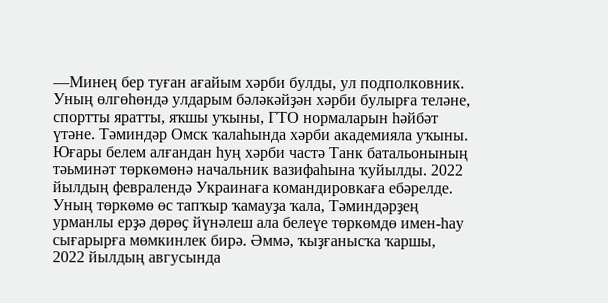—Минең бер туған ағайым хәрби булды, ул подполковник. Уның өлгөһөндә улдарым бәләкәйҙән хәрби булырға теләне, спортты яратты, яҡшы уҡыны, ГТО нормаларын һәйбәт үтәне. Тәминдәр Омск ҡалаһында хәрби академияла уҡыны. Юғары белем алғандан һуң хәрби частә Танк батальонының тәьминәт төркөмөнә начальник вазифаһына ҡуйылды. 2022 йылдың февралендә Украинаға командировкаға ебәрелде. Уның төркөмө өс тапҡыр ҡамауҙа ҡала, Тәминдәрҙең урманлы ерҙә дөрөҫ йүнәлеш ала белеүе төркөмдө имен-һау сығарырға мөмкинлек бирә. Әммә, ҡыҙғанысҡа ҡаршы, 2022 йылдың авгусында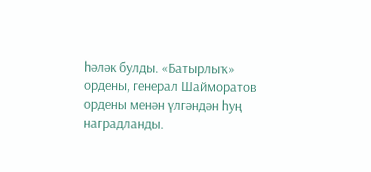һәләк булды. «Батырлыҡ» ордены, генерал Шайморатов ордены менән үлгәндән һуң наградланды.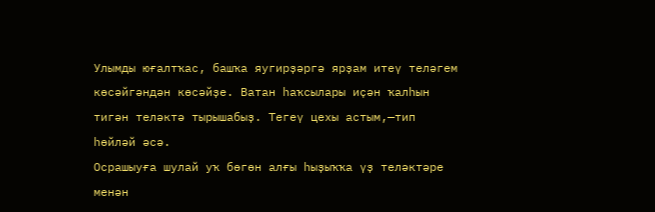Улымды юғалтҡас, башҡа яугирҙәргә ярҙам итеү теләгем көсәйгәндән көсәйҙе. Ватан һаҡсылары иҫән ҡалһын тигән теләктә тырышабыҙ. Тегеү цехы астым,—тип һөйләй әсә.
Осрашыуға шулай уҡ бөгөн алғы һыҙыҡҡа үҙ теләктәре менән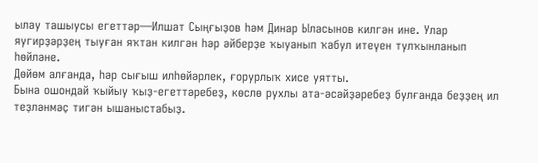ылау ташыусы егеттәр—Илшат Сыңғыҙов һәм Динар Ыласынов килгән ине. Улар яугирҙәрҙең тыуған яҡтан килгән һәр әйберҙе ҡыуанып ҡабул итеүен тулҡынланып һөйләне.
Дөйөм алғанда, һәр сығыш илһөйәрлек, ғорурлыҡ хисе уятты.
Бына ошондай ҡыйыу ҡыҙ-егеттәребеҙ, көслө рухлы ата-әсәйҙәребеҙ булғанда беҙҙең ил теҙләнмәҫ тигән ышаныстабыҙ.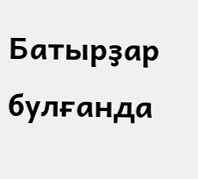Батырҙар булғанда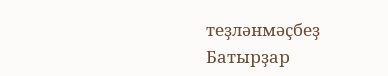теҙләнмәҫбеҙ
Батырҙар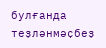булғанда теҙләнмәҫбеҙ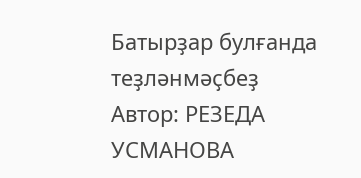Батырҙар булғанда теҙләнмәҫбеҙ
Автор: РЕЗЕДА УСМАНОВА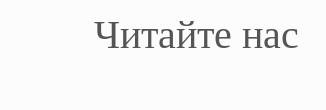Читайте нас